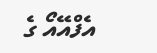އެފްއޭއޯ ގެ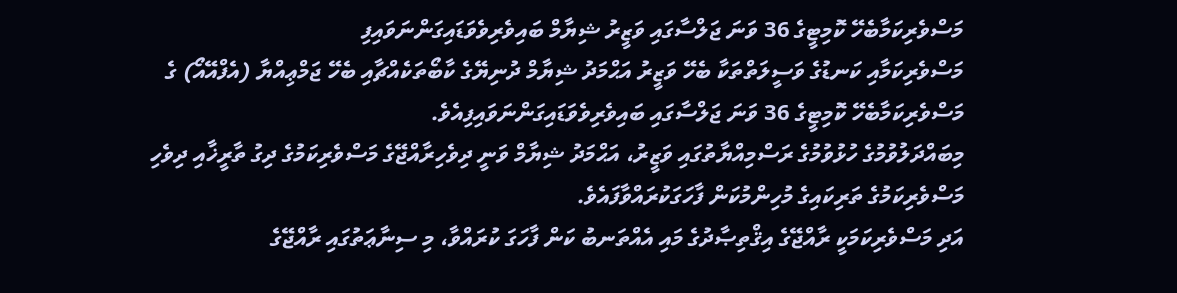މަސްވެރިކަމާބެހޭ ކޮމިޓީގެ 36 ވަނަ ޖަލްސާގައި ވަޒީރު ޝިޔާމް ބައިވެރިވެވަޑައިގަންނަވައިފި
މަސްވެރިކަމާއި ކަނޑުގެ ވަސީލަތްތަކާ ބެހޭ ވަޒީރު އަޙްމަދު ޝިޔާމް ދުނިޔޭގެ ކާބޯތަކެއްޗާއި ބެހޭ ޖަމްޢިއްޔާ (އެފްއޭއޯ) ގެ މަސްވެރިކަމާބެހޭ ކޮމިޓީގެ 36 ވަނަ ޖަލްސާގައި ބައިވެރިވެވަޑައިގަންނަވައިފިއެވެ.
މިބައްދަލުވުމުގެ ހުޅުވުމުގެ ރަސްމިއްޔާތުގައި ވަޒީރު، އަޙްމަދު ޝިޔާމް ވަނީ ދިވެހިރާއްޖޭގެ މަސްވެރިކަމުގެ ދިގު ތާރީޚާއި ދިވެހި މަސްވެރިކަމުގެ ތަރިކައިގެ މުހިންމުކަން ފާހަގަކުރައްވާފައެވެ.
އަދި މަސްވެރިކަމަކީ ރާއްޖޭގެ އިޤްތިޞާދުގެ މައި އެއްތަނބު ކަން ފާހަގަ ކުރައްވާ، މި ސިނާޢަތުގައި ރާއްޖޭގެ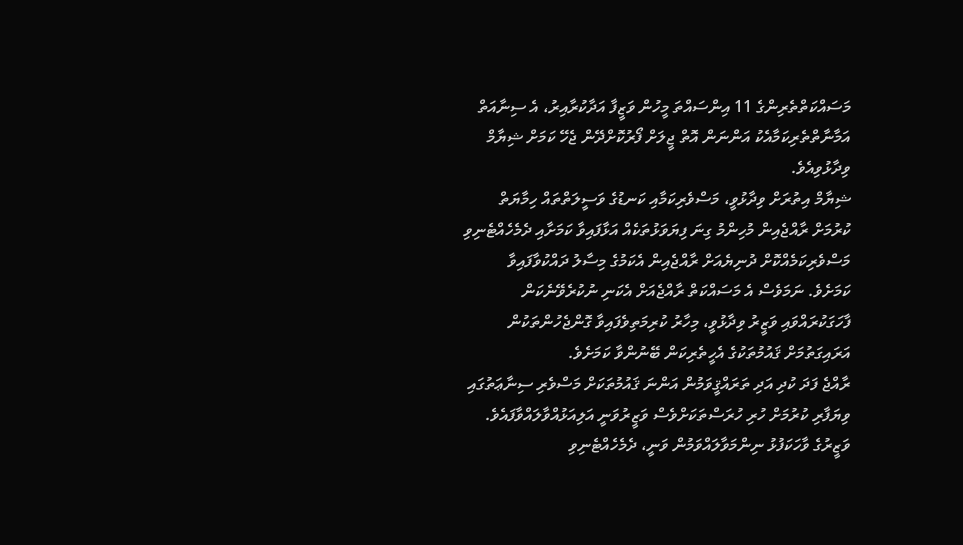މަސައްކަތްތެރިންގެ 11 އިންސައްތަ މީހުން ވަޒީފާ އަދާކުރާއިރު، އެ ސިނާއަތް އަމާނާތްތެރިކަމާއެކު އަންނަން އޮތް ޖީލަށް ފޯރުކޮށްދޭން ޖެހޭ ކަމަށް ޝިޔާމް ވިދާޅުވިއެވެ.
ޝިޔާމް އިތުރަށް ވިދާޅުވީ، މަސްވެރިކަމާއި ކަނޑުގެ ވަސީލަތްތައް ހިމާޔަތް ކުރުމަށް ރާއްޖެއިން މުހިންމު ގިނަ ފިޔަވަޅުތަކެއް އަޅާފައިވާ ކަމަށާއި ދެމެހެއްޓެނިވި މަސްވެރިކަމެއްކޮށް ދުނިޔެއަށް ރާއްޖެއިން އެކަމުގެ މިސާލު ދައްކުވާފައިވާ ކަމަށެވެ. ނަމަވެސް އެ މަސައްކަތް ރާއްޖެއަށް އެކަނި ނުކުރެވޭނެކަން ފާހަގަކުރައްވައި ވަޒީރު ވިދާޅުވީ، މިހާރު ކުރިމަތިވެފައިވާ ގޮންޖެހުންތަކުން އަރައިގަތުމަށް ޤައުމުތަކުގެ އެހީތެރިކަން ބޭނުންވާ ކަމަށެވެ.
ރާއްޖެ ފަދަ ކުދި އަދި ތަރައްޤީވަމުން އަންނަ ޤައުމުތަކަށް މަސްވެރި ސިނާޢަތުގައި ވިޔަފާރި ކުރުމަށް ހުރި ހުރަސްތަކަށްވެސް ވަޒީރުވަނީ އަލިއަޅުއްވާލައްވާފައެވެ.
ވަޒީރުގެ ވާހަކަފުޅު ނިންމަވާލައްވަމުން ވަނީ، ދެމެހެއްޓެނިވި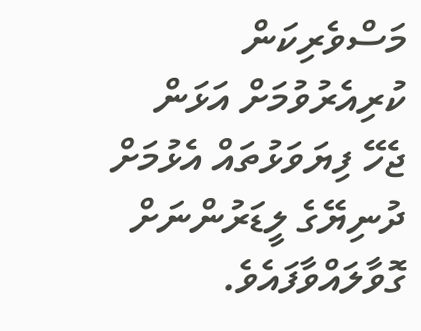މަސްވެރިކަން ކުރިއެރުވުމަށް އަޅަން ޖެހޭ ފިޔަވަޅުތައް އެޅުމަށް ދުނިޔޭގެ ލީޑަރުންނަށް ގޮވާލައްވާފައެވެ.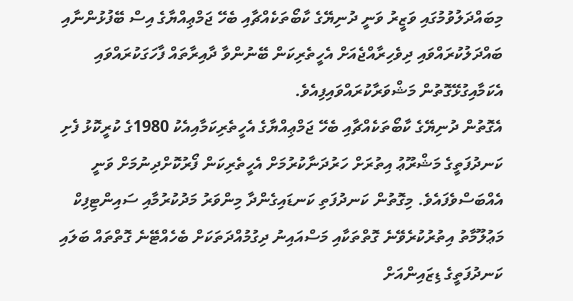މިބައްދަލުވުމުގައި ވަޒީރު ވަނީ ދުނިޔޭގެ ކާބޯތަކެއްޗާއި ބެހޭ ޖަމްޢިއްޔާގެ އިސް ބޭފުޅުންނާއި ބައްދަލުކުރައްވައި ދިވެހިރާއްޖެއަށް އެހީތެރިކަން ބޭނުންވާ ދާއިރާތައް ފާހަގަކުރައްވައި އެކަމާއިގުޅޭގޮތުން މަޝްވަރާކުރައްވައިފިއެވެ.
އެގޮތުން ދުނިޔޭގެ ކާބޯތަކެއްޗާއި ބެހޭ ޖަމްޢިއްޔާގެ އެހީތެރިކަމާއިއެކު 1980ގެ ކުރީކޮޅު ފެށި ކަނދުފަތީގެ މަޝްރޫޢު އިތުރަށް ހަރުދަނާކުރުމަށް އެހީތެރިކަން ފޯރުކޮށްދިނުމަށް ވަނީ އެއްބަސްވެފައެވެ. މިގޮތުން ކަނދުފަތި ކަނޑައިގެންދާ މިންވަރު މަދުކުރުމާއި ސައިންޓިފިކް މަޢުލޫމާތު އިތުރުކުރެވޭނެ ގޮތްތަކާއި މަސްއައިނު ދިގުމުއްދަތަކަށް ބެހެއްޓޭނެ ގޮތްތައް ބަލައި ކަނދުފަތީގެ ޑިޒައިންއަށް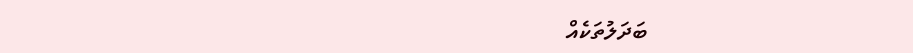ބަދަލުތަކެއް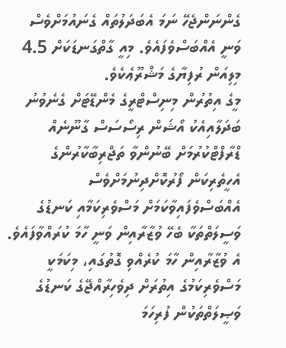ގެންނަންޖެހޭ ނަމަ އެބަދަލުތައް ގެނައުމަށްވެސް ވަނީ އެއްބަސްވެފައެވެ. މިއީ ގާތްގަނޑަކަށް 4.5 މިލިއަން ރުފިޔާގެ މަޝްރޫޢެކެވެ.
މީގެ އިތުރުން މިނިސްޓްރީގެ މެންޑޭޓަށް ގެނެވުނު ބަދަލާއިއެކު އޯޝަން ރިސޯސަސް ގާނޫނެއް ޑްރާފްޓްކުރުމަށް ބޭނުންވާ ތަޖްރިބާކާރުންގެ އެހީތެރިކަން ފޯރުކޮށްދިނުމަށްވެސް އެއްބަސްވެފައިވާކަމަށް މަސްވެރިކަމާއި ކަނޑުގެ ވަސީލަތްތަކާ ބެހޭ ވުޒާރާއިން ވަނީ ހާމަ ކުރައްވާފައެވެ. އެ ވުޒާރާއިން ހާމަ ކުރެއްވި ގޮތުގައި، މިކަމަކީ މަސްވެރިކަމުގެ އިތުރަށް ދިވެހިރާއްޖޭގެ ކަނޑުގެ ވަޞީލަތްތަކުން ފުރިހަމަ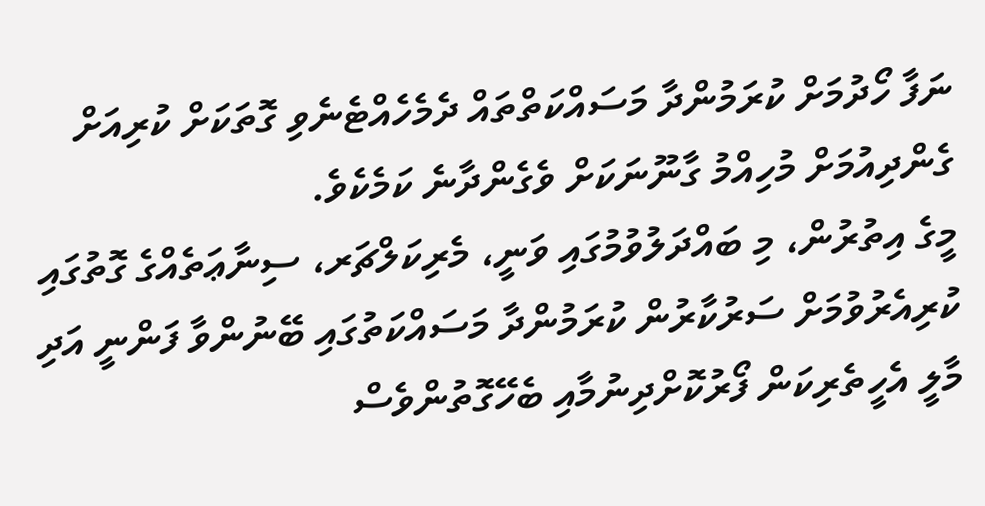ނަފާ ހޯދުމަށް ކުރަމުންދާ މަސައްކަތްތައް ދެމެހެއްޓެނެވި ގޮތަކަށް ކުރިއަށް ގެންދިއުމަށް މުހިއްމު ގާނޫނަކަށް ވެގެންދާނެ ކަމެކެވެ.
މީގެ އިތުރުން، މި ބައްދަލުވުމުގައި ވަނީ، މެރިކަލްޗަރ، ސިނާޢަތެއްގެ ގޮތުގައި ކުރިއެރުވުމަށް ސަރުކާރުން ކުރަމުންދާ މަސައްކަތުގައި ބޭނުންވާ ފަންނީ އަދި މާލީ އެހީތެރިކަން ފޯރުކޮށްދިނުމާއި ބެހޭގޮތުންވެސް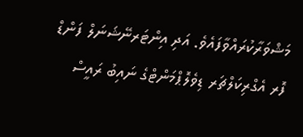މަޝްވަރާކުރައްވާފައެވެ. އަދި އިންޓަރނޭޝަނަލް ފަންޑް ފޮރ އެގްރިކަލްޗަރ ޑިވެލޮޕްމަންޓްގެ ނައިބު ރައީސް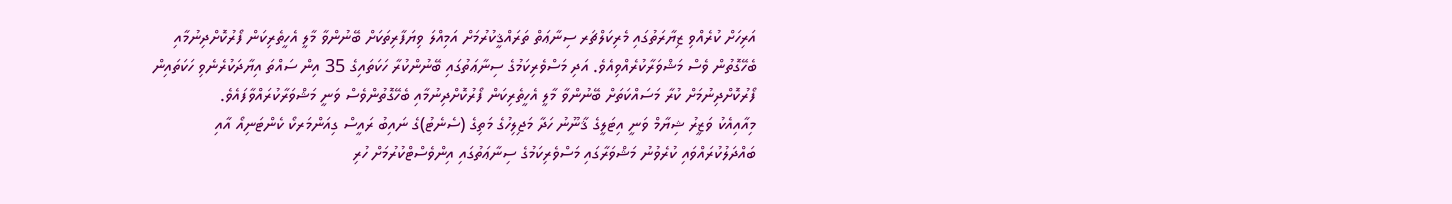އަރިހަށް ކުރެއްވި ޒިޔާރަތުގައި މެރިކަލްޗަރ ސިނާޢަތް ތަރައްޤީކުރުމަށް އަމިއްލަ ވިޔަފާރިތަކަށް ބޭނުންވާ މާލީ އެހީތެރިކަން ފޯރުކޮށްދިނުމާއި ބެހޭގޮތުން ވެސް މަޝްވަރާކުރެއްވިއެވެ. އަދި މަސްވެރިކަމުގެ ސިނާޢަތުގައި ބޭނުންކުރާ ހަކަތައިގެ 35 އިން ސައްތަ އިޔާދަކުރެނެވި ހަކަތައިން ފޯރުކޮށްދިނުމަށް ކުރާ މަސައްކަތަށް ބޭނުންވާ މާލީ އެހީތެރިކަން ފޯރުކޮށްދިނުމާއި ބެހޭގޮތުންވެސް ވަނީ މަޝްވަރާކުރައްވާފައެވެ.
މިއާއިއެކު ވަޒީރު ޝިޔާމް ވަނީ އިޓަލީގެ ޤާނޫނު ހަދާ މަޖިލިހުގެ މަތިގެ (ސެނެޓު)ގެ ނައިބު ރައީސް ގިއަންމަރކޯ ކެންޓަނިއޯ އާއި ބައްދަލުކުރައްވައި ކުރެވުނު މަޝްވަރާގައި މަސްވެރިކަމުގެ ސިނާޢަތުގައި އިންވެސްޓްކުރުމަށް ހުރި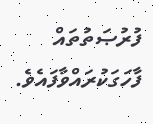ފުރުޞަތުތައް ފާހަގަކުރައްވާފައެވެ.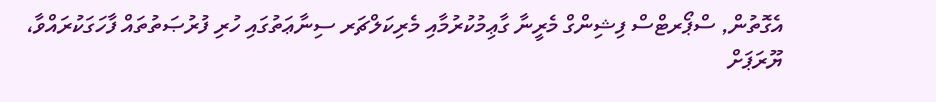އެގޮތުން, ސްޕޯރޓްސް ފިޝިންގް މެރީނާ ގާޢިމުކުރުމާއި މެރިކަލްޗަރ ސިނާޢަތުގައި ހުރި ފުރުޞަތުތައް ފާހަގަކުރައްވާ، ޔޫރަޕަށް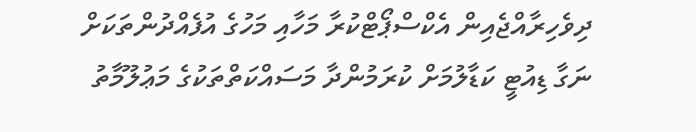ދިވެހިރާއްޖެއިން އެކްސްޕޯޓްކުރާ މަހާއި މަހުގެ އުފެއްދުންތަކަށް ނަގާ ޑިއުޓީ ކަޑާލުމަށް ކުރަމުންދާ މަސައްކަތްތަކުގެ މަޢުލޫމާތު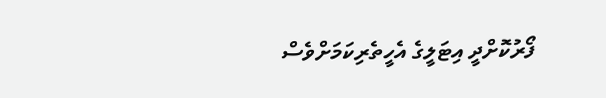ފޯރުކޮށްދީ އިޓަލީގެ އެހީތެރިކަމަށްވެސް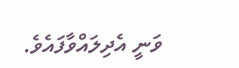ވަނީ އެދިލައްވާފައެވެ.